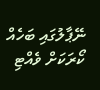ނޭޕާލުގައި ބަހެއް ކޯރަކަށް ވެއްޓި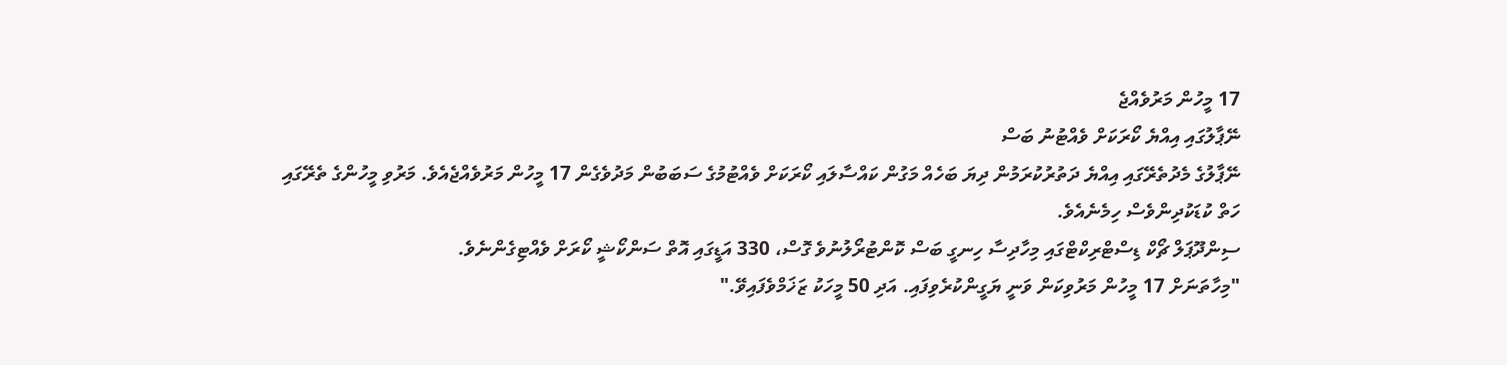17 މީހުން މަރުވެއްޖެ
ނޭޕާލުގައި އިއްޔެ ކޯރަކަށް ވެއްޓުނު ބަސް
ނޭޕާލުގެ މެދުތެރޭގައި އިއްޔެ ދަތުރުކުރަމުން ދިޔަ ބަހެއް މަގުން ކައްސާލައި ކޯރަކަށް ވެއްޓުމުގެ ސަބަބުން މަދުވެގެން 17 މީހުން މަރުވެއްޖެއެވެ. މަރުވި މީހުންގެ ތެރޭގައި ހަތް ކުޑަކުދިންވެސް ހިމެނެއެވެ.
ސިންދޫޕަލް ޗޯކް ޑިސްޓްރިކްޓްގައި މިހާދިސާ ހިނގީ ބަސް ކޮންޓުރޯލުނުވެ ގޮސް، 330 އަޑީގައި އޮތް ސަންކޯޝީ ކޯރަށް ވެއްޓިގެންނެވެ.
"މިހާތަނަށް 17 މީހުން މަރުވިކަން ވަނީ ޔަގީންކުރެވިފައި. އަދި 50 މީހަކު ޒަޚަމްވެފައިވޭ."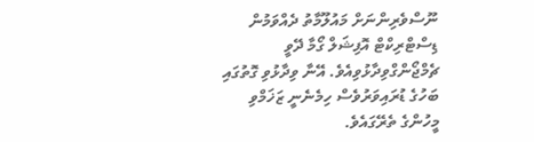ނޫސްވެރިންނަށް މައުލޫމާތު ދެއްވަމުން ޑިސްޓްރިކްޓް އޮފިޝަލް ގޯމާ ދޭވީ ޗެމްޖޯންގްވިދާޅުވިއެވެ. އޭނާ ވިދާޅުވި ގޮތުގައި ބަހުގެ ޑުރައިވަރުވެސް ހިމެނެނީ ޒަޚަމްވި މީހުންގެ ތެރޭގައެވެ.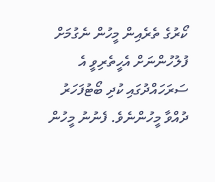ކޯރުގެ ތެރެއިން މީހުން ނެގުމަށް ފުލުހުންނަށް އެހީތެރިވީ އެ ސަރަހައްދުގައި ކުދި ބޯޓުފަހަރު ދުއްވާ މީހުންނެވެ. ފެނުނު މީހުން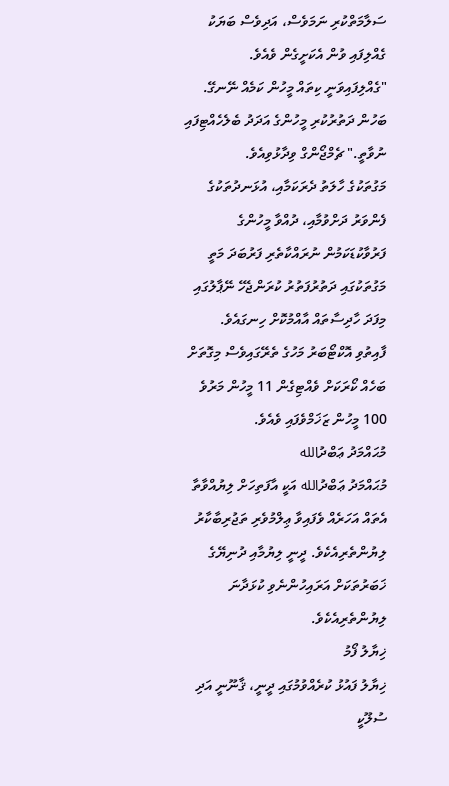ސަލާމަތްކުރި ނަމަވެސް، އަދިވެސް ބަޔަކު ގެއްލިފައި ވުން އެކަށީގެން ވެއެވެ.
"ގެއްލިފައިވަނީ ކިތައް މީހުން ކަމެއް ނޭނގޭ. ބަހުން ދަތުރުކުރި މީހުންގެ އަދަދު ބެލެހެއްޓިފައި ނުވާތީ." ޗެމްޖޯންގް ވިދާޅުވިއެވެ.
މަގުތަކުގެ ހާލަތު ދެރަކަމާއި، އުޅަނދުތަކުގެ ފެންވަރު ދަށްވުމާއި، ދުއްވާ މީހުންގެ ފަރުވާކުޑަކަމުން ނުރައްކާތެރި ފަރުބަދަ މަތީ މަގުތަކުގައި ދަތުރުފަތުރު ކުރަންޖެހޭ ނޭޕާލުގައި މިފަދަ ހާދިސާތައް އާއްމުކޮށް ހިނގައެވެ.
ފާއިތުވި އޮކްޓޯބަރު މަހުގެ ތެރޭގައިވެސް މިގޮތަށް ބަހެއް ކޯރަކަށް ވެއްޓިގެން 11 މީހުން މަރުވެ 100 މީހުން ޒަޚަމްވެފައި ވެއެވެ.
މުޙައްމަދު ޢަބްދުالله
މުޙައްމަދު ޢަބްދުالله އަކީ އާފަތިހަށް ލިޔުއްވާތާ އެތައް އަހަރެއް ވެފައިވާ ޢިލްމުވެރި ތަޖުރިބާކާރު ލިޔުންތެރިއެކެވެ. ދީނީ ލިޔުމާއި ދުނިޔޭގެ ޚަބަރުތަކަށް އަރައިހުންނެވި ކުޅަދާނަ ލިޔުންތެރިއެކެވެ.
ޚިޔާލު ފޯމު
ޚިޔާލު ފައުޅު ކުރެއްވުމުގައި ދީނީ، ޤާނޫނީ އަދި ސުލޫކީ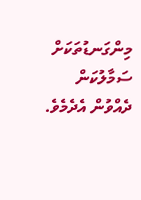މިންގަނޑުތަކަށް ސަމާލުކަން ދެއްވުން އެދެމެވެ.